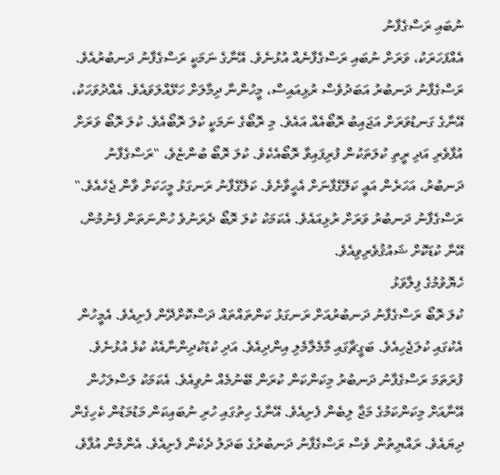ނުބައި ރަސްގެފާނު
އެއްފަހަރަކު، ވަރަށް ނުބައި ރަސްގެފާނެއް އުޅުނެވެ. އޭނާގެ ނަމަކީ ރަސްގެފާނު ދަނބުރުއެވެ. ރަސްގެފާނު ދަނބުރު އަބަދުވެސް ރުޅިއައިސް، މީހުންނާ ދިމާލަށް ހަޅޭއްލަވައެވެ. އެއްދުވަހަކު، އޭނާގެ ގަނޑުވަރަށް އަޖައިބު ރޮބޯއެއް އައެވެ. މި ރޮބޯގެ ނަމަކީ ކުލަ ރޮބޯއެވެ. ކުލަ ރޮބޯ ވަރަށް އުފާވެރި އަދި ރީތި ކުލަތަކުން ފުރިފައިވާ ރޮބޯއެކެވެ. ކުލަ ރޮބޯ ބުންޏެވެ، "ރަސްގެފާނު ދަނބުރު، އަހަރެން އައީ ކަލޭގެފާނަށް އެހީވާށެވެ. ކަލޭގެފާނު ރަނގަޅު މީހަކަށް ވާން ޖެހެއެވެ." ރަސްގެފާނު ދަނބުރު ވަރަށް ރުޅިއައެވެ. އެކަމަކު ކުލަ ރޮބޯ ދެރަނުވެ ހުންނަތަން ފެނުމުން، އޭނާ ކުޑަކޮށް ޝައުޤުވެރިވިއެވެ.
ހެޔޮވުމުގެ ފިލާވަޅު
ކުލަ ރޮބޯ ރަސްގެފާނު ދަނބުރުއަށް ރަނގަޅު ކަންތައްތައް ދަސްކޮށްދޭން ފެށިއެވެ. އެމީހުން އެކުގައި ކުލަޖެހިއެވެ. ބަގީޗާގައި މާމެލާމެލި އިންދިއެވެ. އަދި ކުޑަކުދިންނާއެކު ކުޅެ އުޅުނެވެ. ފުރަތަމަ ރަސްގެފާނު ދަނބުރު މިކަންކަން ކުރަން ބޭނުމެއް ނުވިއެވެ. އެކަމަކު ލަސްލަހުން އޭނާއަށް މިކަންކަމުގެ މަޖާ ލިބެން ފެށިއެވެ. އޭނާގެ ހިތުގައި ހުރި ނުބައިކަން މަޑުމަޑުން ކެހިގެން ދިޔައެވެ. ރައްޔިތުން ވެސް ރަސްގެފާނު ދަނބުރުގެ ބަދަލު ދެކެން ފެށިއެވެ. އެންމެން އުފާވެ،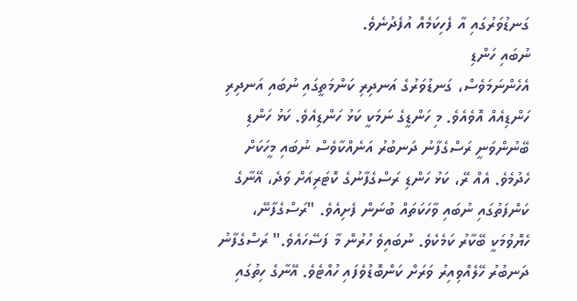ގަނޑުވަރުގައި އާ ފެހިކަމެއް އުފެދުނެވެ.
ނުބައި ހަންޑި
އެހެންނަމަވެސް، ގަނޑުވަރުގެ އަނދިރި ކަންމަތީގައި ނުބައި އަނދިރި ހަންޑިއެއް އޮވެއެވެ. މި ހަންޑީގެ ނަމަކީ ކަޅު ހަންޑިއެވެ. ކަޅު ހަންޑި ބޭނުންވަނީ ރަސްގެފާނު ދަނބުރު އަނެއްކާވެސް ނުބައި މީހަކަށް ހެދުމެވެ. އެއް ރޭ، ކަޅު ހަންޑި ރަސްގެފާނުގެ ކޮޓަރިއަށް ވަދެ، އޭނާގެ ކަންފަތުގައި ނުބައި ވާހަކަތައް ބުނަން ފެށިއެވެ. "ރަސްގެފާނޭ، ހެޔޮވުމަކީ ބޭކާރު ކަމެކެވެ. ނުބައިވެ ހުރުން މާ ފަސޭހައެވެ." ރަސްގެފާނު ދަނބުރު ހޭލެއްވިއިރު ވަރަށް ކަންބޮޑުވެފައި ހުއްޓެވެ. އޭނާގެ ހިތުގައި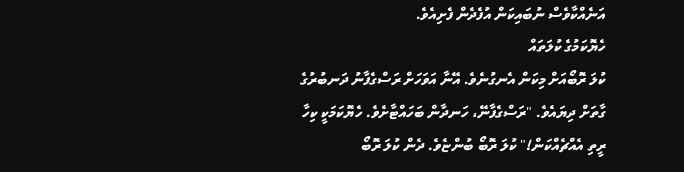އަނެއްކާވެސް ނުބައިކަން އުފެދެން ފެށިއެވެ.
ހެޔޮކަމުގެ ކުލަތައް
ކުލަ ރޮބޯއަށް މިކަން އެނގުނެވެ. އޭނާ އަވަހަށް ރަސްގެފާނު ދަނބުރުގެ ގާތަށް ދިޔައެވެ. "ރަސްގެފާނޭ، ހަނދާން ބަހައްޓާށެވެ. ހެޔޮކަމަކީ ކިހާ ރީތި އެއްޗެއްކަން!" ކުލަ ރޮބޯ ބުންޏެވެ. ދެން ކުލަ ރޮބޯ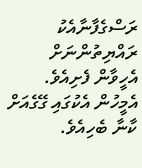ރަސްގެފާނާއެކު ރައްޔިތުންނަށް އެހީވާން ފެށިއެވެ. އެމީހުން އެކުގައި ގޭގެއަށް ކާނާ ބެހިއެވެ.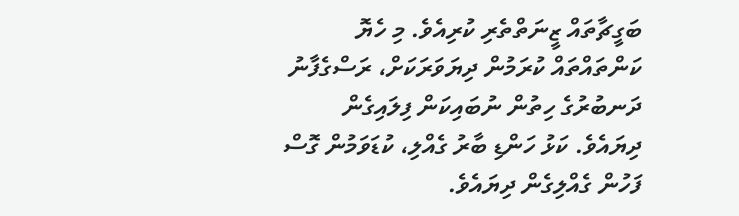ބަގީޗާތައް ޒީނަތްތެރި ކުރިއެވެ. މި ހެޔޮ ކަންތައްތައް ކުރަމުން ދިޔަވަރަކަށް، ރަސްގެފާނު ދަނބުރުގެ ހިތުން ނުބައިކަން ފިލައިގެން ދިޔައެވެ. ކަޅު ހަންޑި ބާރު ގެއްލި، ކުޑަވަމުން ގޮސް ފަހުން ގެއްލިގެން ދިޔައެވެ.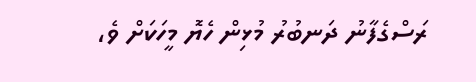ރަސްގެފާނު ދަނބުރު މުޅިން ހެޔޮ މީހަކަށް ވެ،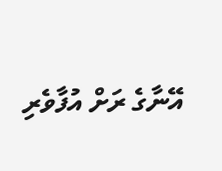އޭނާގެ ރަށް އުފާވެރި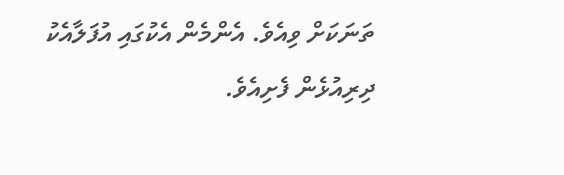ތަނަކަށް ވިއެވެ. އެންމެން އެކުގައި އުފަލާއެކު ދިރިއުޅެން ފެށިއެވެ.